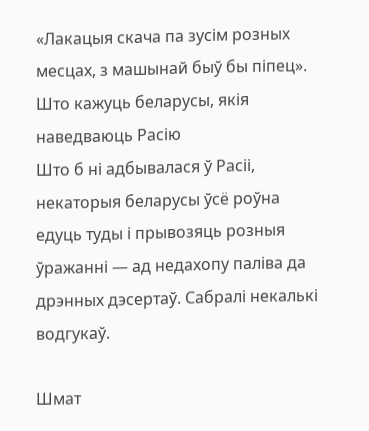«Лакацыя скача па зусім розных месцах, з машынай быў бы піпец». Што кажуць беларусы, якія наведваюць Расію
Што б ні адбывалася ў Расіі, некаторыя беларусы ўсё роўна едуць туды і прывозяць розныя ўражанні — ад недахопу паліва да дрэнных дэсертаў. Сабралі некалькі водгукаў.

Шмат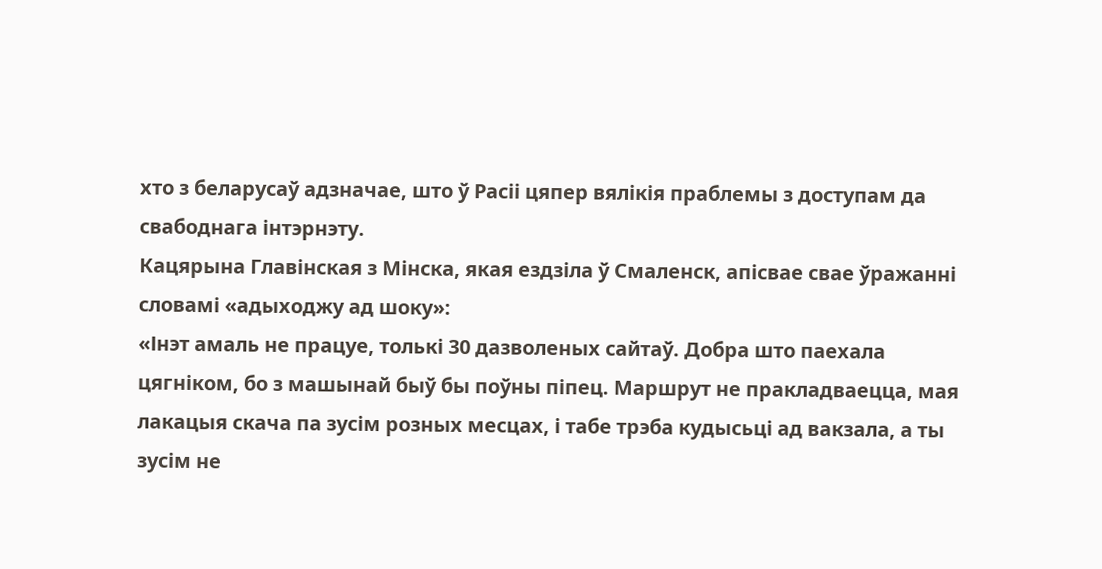хто з беларусаў адзначае, што ў Расіі цяпер вялікія праблемы з доступам да свабоднага інтэрнэту.
Кацярына Главінская з Мінска, якая ездзіла ў Смаленск, апісвае свае ўражанні словамі «адыходжу ад шоку»:
«Інэт амаль не працуе, толькі 30 дазволеных сайтаў. Добра што паехала цягніком, бо з машынай быў бы поўны піпец. Маршрут не пракладваецца, мая лакацыя скача па зусім розных месцах, і табе трэба кудысьці ад вакзала, а ты зусім не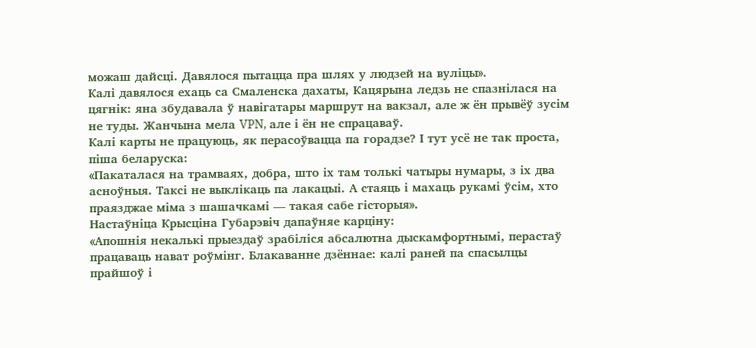можаш дайсці. Давялося пытацца пра шлях у людзей на вуліцы».
Калі давялося ехаць са Смаленска дахаты, Кацярына ледзь не спазнілася на цягнік: яна збудавала ў навігатары маршрут на вакзал, але ж ён прывёў зусім не туды. Жанчына мела VPN, але і ён не спрацаваў.
Калі карты не працуюць, як перасоўвацца па горадзе? І тут усё не так проста, піша беларуска:
«Пакаталася на трамваях, добра, што іх там толькі чатыры нумары, з іх два асноўныя. Таксі не выклікаць па лакацыі. А стаяць і махаць рукамі ўсім, хто праязджае міма з шашачкамі — такая сабе гісторыя».
Настаўніца Крысціна Губарэвіч дапаўняе карціну:
«Апошнія некалькі прыездаў зрабіліся абсалютна дыскамфортнымі, перастаў працаваць нават роўмінг. Блакаванне дзённае: калі раней па спасылцы прайшоў і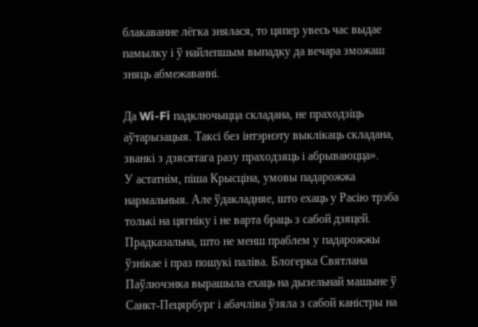блакаванне лёгка знялася, то цяпер увесь час выдае памылку і ў найлепшым выпадку да вечара зможаш зняць абмежаванні.

Да Wi-Fi падключыцца складана, не праходзіць аўтарызацыя. Таксі без інтэрнэту выклікаць складана, званкі з дзясятага разу праходзяць і абрываюцца».
У астатнім, піша Крысціна, умовы падарожжа нармальныя. Але ўдакладняе, што ехаць у Расію трэба толькі на цягніку і не варта браць з сабой дзяцей.
Прадказальна, што не менш праблем у падарожжы ўзнікае і праз пошукі паліва. Блогерка Святлана Паўлючэнка вырашыла ехаць на дызельнай машыне ў Санкт-Пецярбург і абачліва ўзяла з сабой каністры на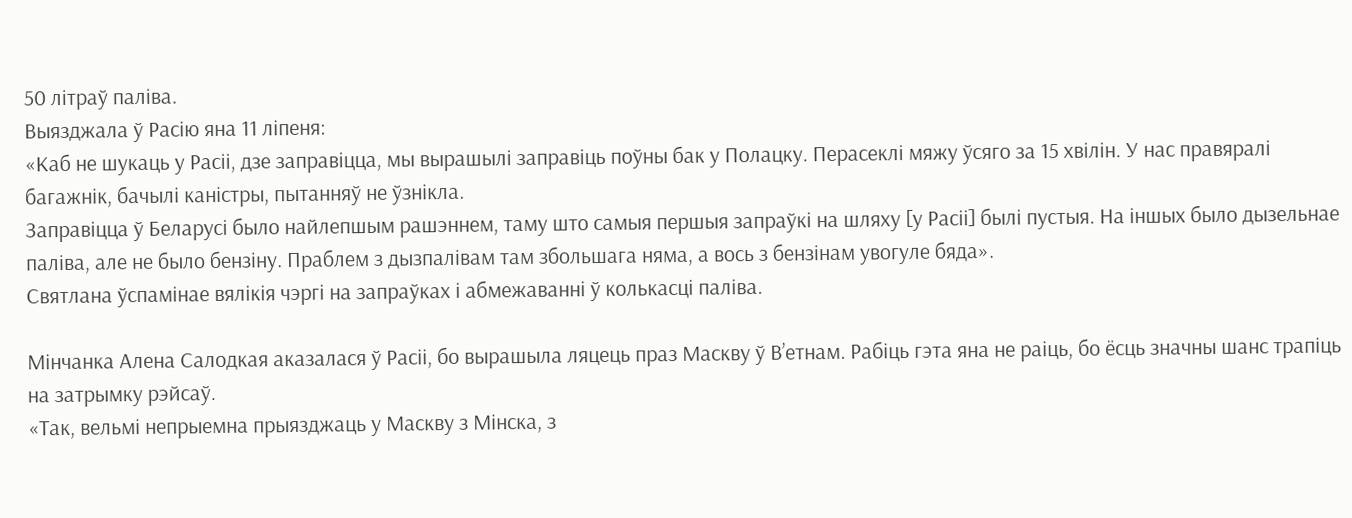50 літраў паліва.
Выязджала ў Расію яна 11 ліпеня:
«Каб не шукаць у Расіі, дзе заправіцца, мы вырашылі заправіць поўны бак у Полацку. Перасеклі мяжу ўсяго за 15 хвілін. У нас правяралі багажнік, бачылі каністры, пытанняў не ўзнікла.
Заправіцца ў Беларусі было найлепшым рашэннем, таму што самыя першыя запраўкі на шляху [у Расіі] былі пустыя. На іншых было дызельнае паліва, але не было бензіну. Праблем з дызпалівам там збольшага няма, а вось з бензінам увогуле бяда».
Святлана ўспамінае вялікія чэргі на запраўках і абмежаванні ў колькасці паліва.

Мінчанка Алена Салодкая аказалася ў Расіі, бо вырашыла ляцець праз Маскву ў В’етнам. Рабіць гэта яна не раіць, бо ёсць значны шанс трапіць на затрымку рэйсаў.
«Так, вельмі непрыемна прыязджаць у Маскву з Мінска, з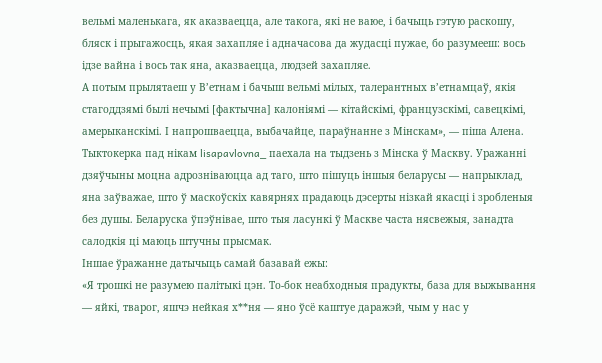вельмі маленькага, як аказваецца, але такога, які не ваюе, і бачыць гэтую раскошу, бляск і прыгажосць, якая захапляе і адначасова да жудасці пужае, бо разумееш: вось ідзе вайна і вось так яна, аказваецца, людзей захапляе.
А потым прылятаеш у В’етнам і бачыш вельмі мілых, талерантных в’етнамцаў, якія стагоддзямі былі нечымі [фактычна] калоніямі — кітайскімі, французскімі, савецкімі, амерыканскімі. І напрошваецца, выбачайце, параўнанне з Мінскам», — піша Алена.
Тыктокерка пад нікам lisapavlovna_ паехала на тыдзень з Мінска ў Маскву. Уражанні дзяўчыны моцна адрозніваюцца ад таго, што пішуць іншыя беларусы — напрыклад, яна заўважае, што ў маскоўскіх кавярнях прадаюць дэсерты нізкай якасці і зробленыя без душы. Беларуска ўпэўнівае, што тыя ласункі ў Маскве часта нясвежыя, занадта салодкія ці маюць штучны прысмак.
Іншае ўражанне датычыць самай базавай ежы:
«Я трошкі не разумею палітыкі цэн. То-бок неабходныя прадукты, база для выжывання — яйкі, тварог, яшчэ нейкая х**ня — яно ўсё каштуе даражэй, чым у нас у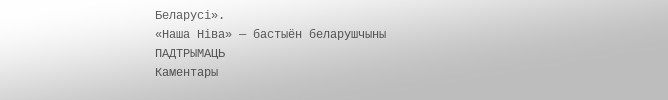Беларусі».
«Наша Нiва» — бастыён беларушчыны
ПАДТРЫМАЦЬ
Каментары